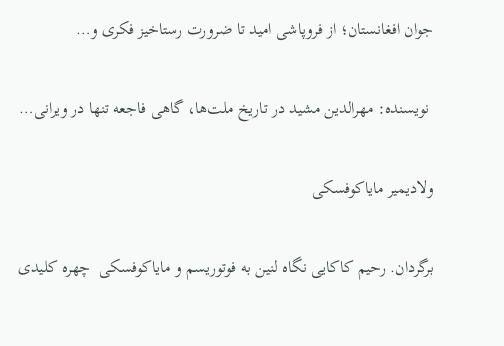جوان افغانستان؛ از فروپاشی امید تا ضرورت رستاخیز فکری و…

 نویسنده: مهرالدین مشید در تاریخ ملت‌ها، گاهی فاجعه تنها در ویرانی…

ولادیمیر مایاکوفسکی

برگردان. رحیم کاکایی نگاه لنین به فوتوریسم و مایاکوفسکی  چهره‌ کلیدی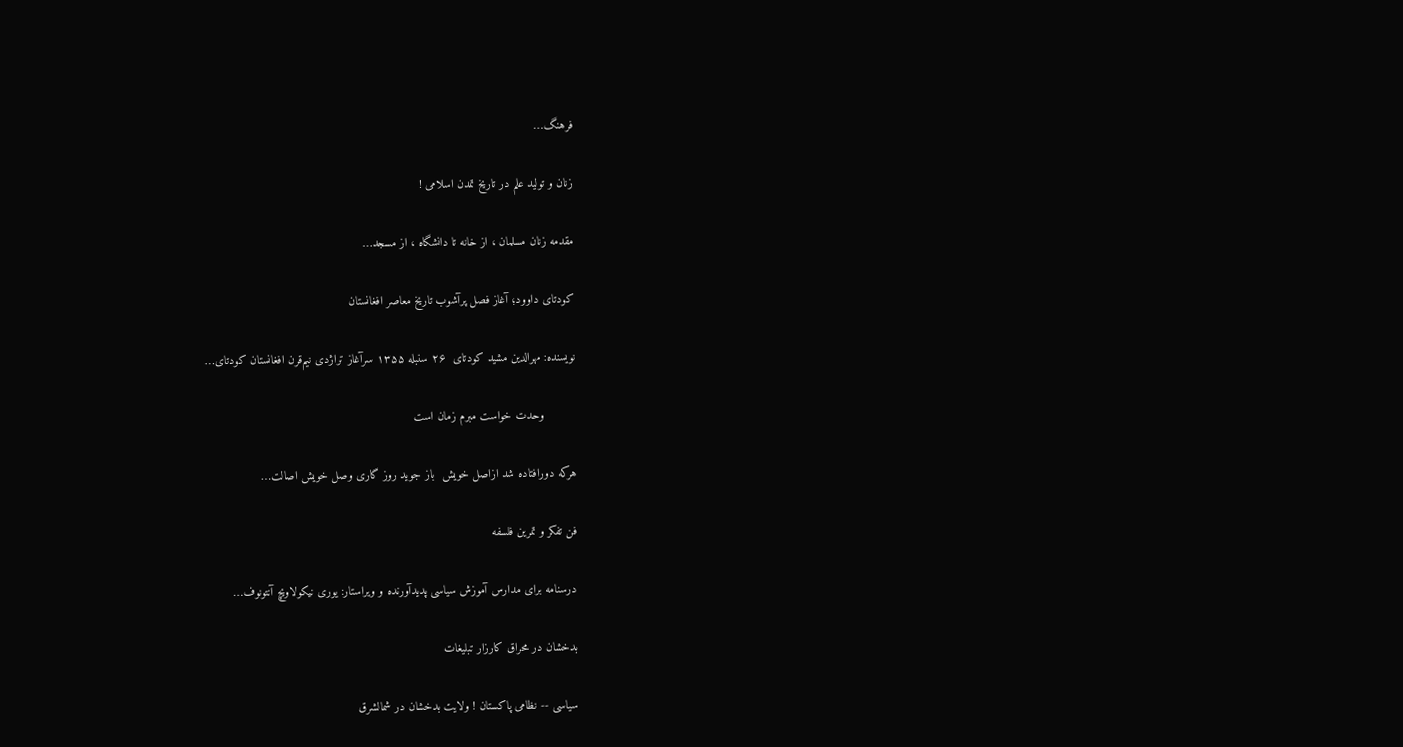فرهنگ…

زنان و تولید علم در تاریخ تمدن اسلامی !

مقدمه زنان مسلمان ، از خانه تا دانشگاه ، از مسجد…

کودتای داوود؛ آغاز فصل پرآشوب تاریخ معاصر افغانستان

نویسنده: مهرالدین مشید کودتای  ۲۶ سنبله ۱۳۵۵ سرآغاز تراژدی نیم‌قرن افغانستان کودتای…

         وحدت خواست مبرم زمان است

هرکه دورافتاده شد ازاصل خویش  باز جوید روز گاری وصل خویش اصالت…

فن تفکر و تمرین فلسفه

درسنامه برای مدارس آموزش سیاسی پدیدآورنده و ویراستار: یوری نیکولاویچ آنتونوف…

بدخشان در محراق کارزار تبلیغات

سیاسی -- نظامی پاکستان ! ولایت بدخشان در شمالشرق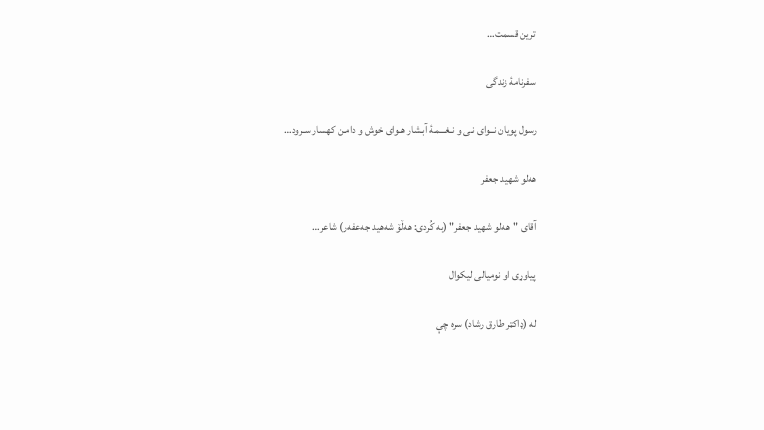ترین قسمت…

سفرنامۀ زندگی

رسول پویان نــوای نـی و نـغـــمـۀ آبـشار هـوای خوش و دامـن کهسار سـرود…

هه‌لو شهید جعفر

آقای "هه‌لو شهید جعفر" (به کُردی: هەڵۆ شەهید جەعفەر) شاعر…

پیاوړی او نومیالی لیکوال

له (ډاکټر طارق رشاد) سره چې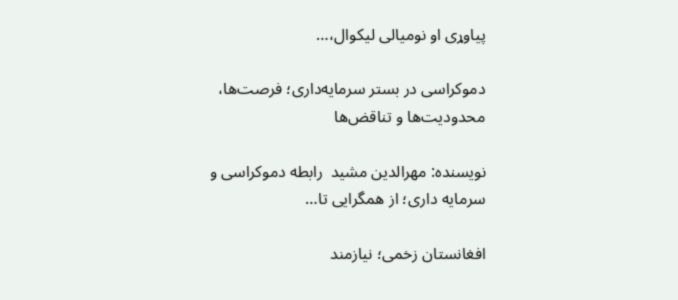پیاوړی او نومیالی لیکوال،…

دموکراسی در بستر سرمایه‌داری؛ فرصت‌ها، محدودیت‌ها و تناقض‌ها

نویسنده: مهرالدین مشید  رابطه دموکراسی و سرمایه داری؛ از همگرایی تا…

افغانستان زخمی؛ نیازمند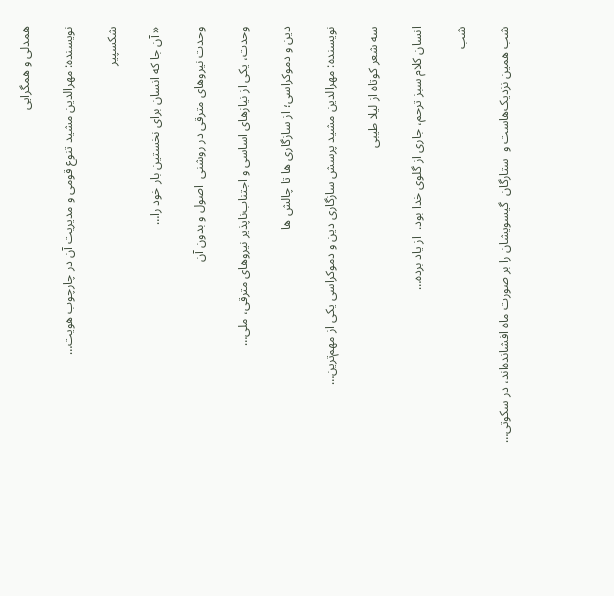همدلی و همگرایی

نویسنده: مهرالدین مشید تنوع قومی و مدیریت آن در چارچوب هویت…

شکسپیر

« آن ‌جا که انسان برای نخستین ‌بار خود را…

وحدت نیروهای مترقی در روشنی  اصول و بدون آن

وحدت، یکی از نیازهای اساسی و اجتناب‌ناپذیر نیروهای مترقی، ملی…

دین و دموکراسی؛ از سازگاری ها تا چالش ها

نویسنده: مهرالدین مشید پرسش سازگاری دین و دموکراسی یکی از مهم‌ترین…

سه‌ شعر کوتاه از لیلا طیبی

انسان کلام سبز ترحم، جاری از گلوی خدا بود.  از یاد برده…

شب

شب همین نزدیک‌هاست و  ستارگان  گیسویشان را بر صورت ماه افشانده‌اند، در سکوتی…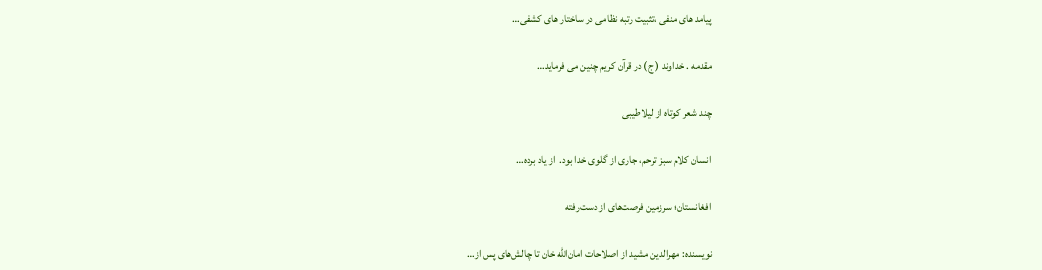پیامد های منفی ،تثبیت رتبه نظامی در ساختار های کشفی…

مقدمه . خداوند ( ج) در قرآن کریم چنین می فرماید…

چند شعر کوتاه از لیلاطیبی

انسان کلام سبز ترحم، جاری از گلوی خدا بود.  از یاد برده…

افغانستان؛ سرزمین فرصت‌های از دست‌رفته

نویسنده: مهرالدین مشید از اصلاحات امان‌الله خان تا چالش‌های پس از…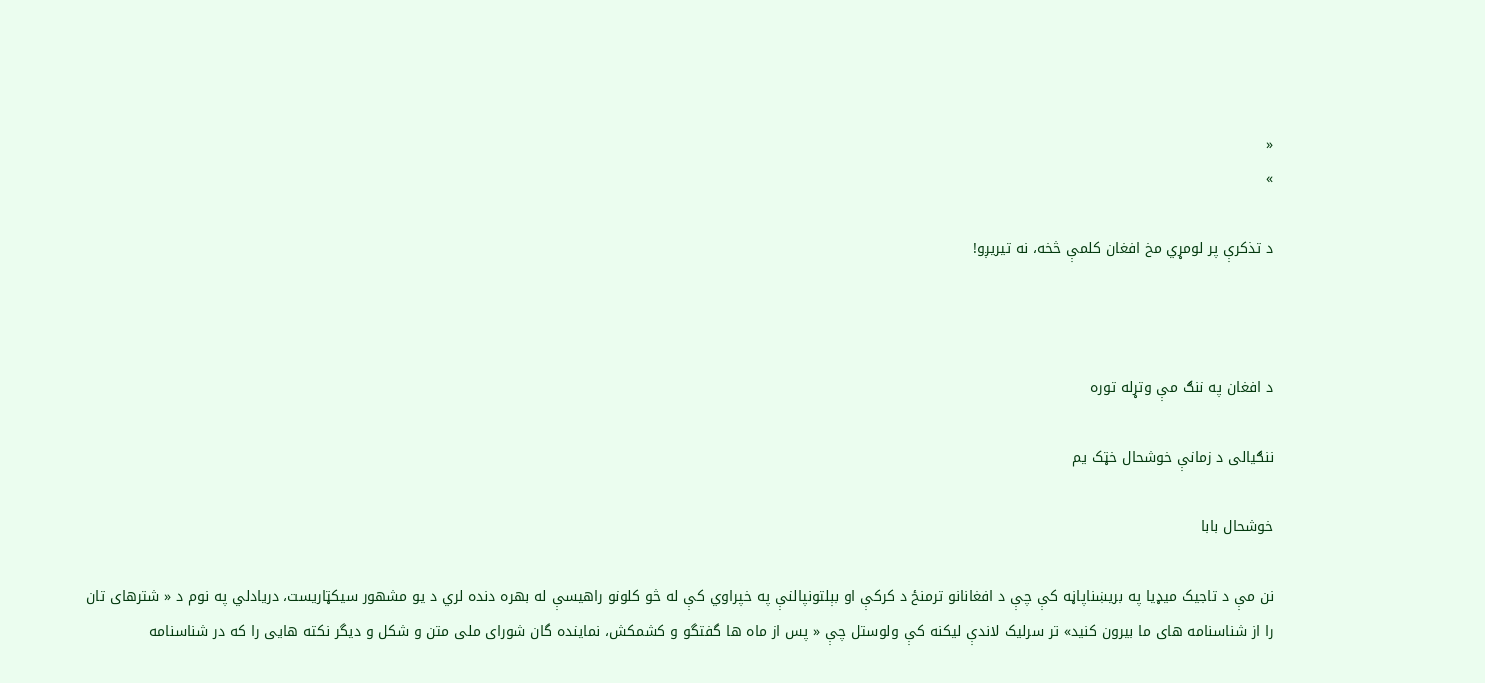«
»

د تذکرې پر لومړي مخ افغان کلمې څخه، نه تیریږو!



د افغان په ننګ مې وتړله توره

ننګیالی د زمانې خوشحال خټک یم

خوشحال بابا

نن مې د تاجیک میډیا په بریښناپاڼه کې چې د افغانانو ترمنځ د کرکې او بېلتونپالنې په خپراوي کې له څو کلونو راهیسې له بهره دنده لري د یو مشهور سیکټاریست، دریادلي په نوم د « شترهای تان را از شناسنامه های ما بیرون کنید» تر سرلیک لاندې لیکنه کې ولوستل چې « پس از ماه ها گفتگو و کشمکش، نماینده گان شورای ملی متن و شکل و دیگر نکته هایی را که در شناسنامه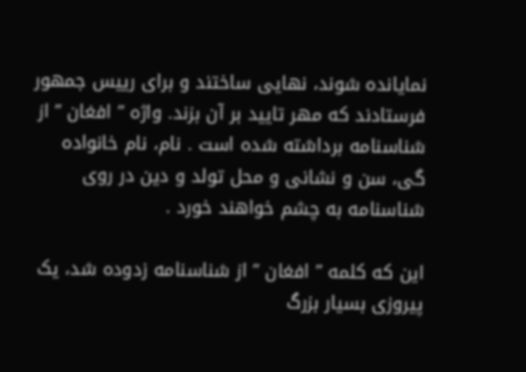نمایانده شوند، نهایی ساختند و برای رییس جمهور فرستادند که مهر تایید بر آن بزند. واژه ” افغان ” از شناسنامه برداشته شده است . نام، نام خانواده گی، سن و نشانی و محل تولد و دین در روی شناسنامه به چشم خواهند خورد .

این که کلمه ” افغان ” از شناسنامه زدوده شد، یک پیروزی بسیار بزرگ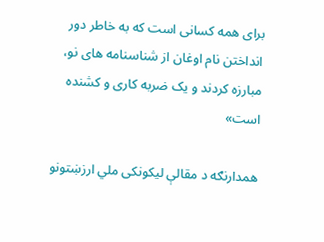برای همه کسانی است که به خاطر دور انداختن نام اوغان از شناسنامه های نو، مبارزه کردند و یک ضربه کاری و کشنده است»

همدارنګه د مقالې لیکونکی ملي ارزښتونو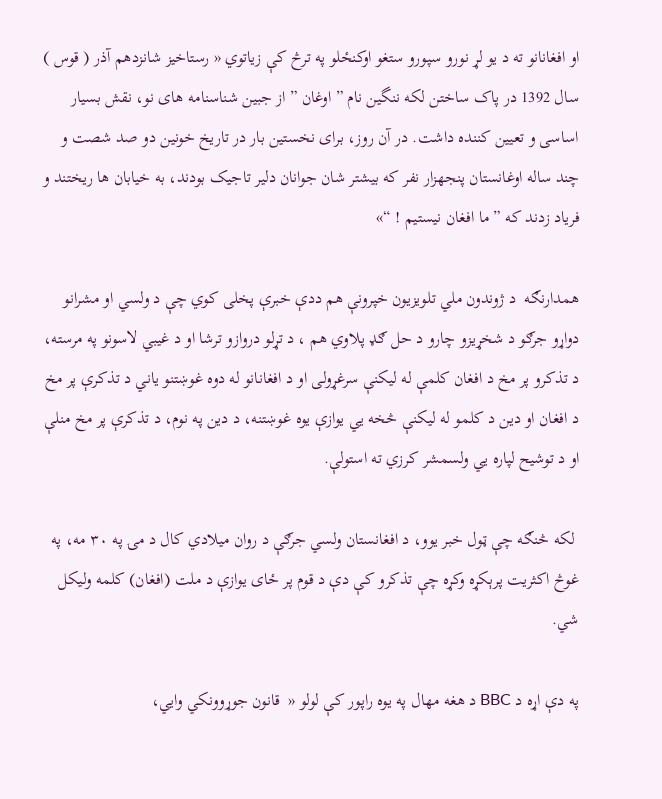او افغانانو ته د یو لړ نورو سپورو ستغو اوکنځلو په ترڅ کې زیاتوي « رستاخیز شانزدهم آذر ( قوس ) سال 1392 در پاک ساختن لکه ننگین نام ” اوغان ” از جبین شناسنامه های نو، نقش بسیار اساسی و تعیین کننده داشت. در آن روز، برای نخستین بار در تاریخ خونین دو صد شصت و چند ساله اوغانستان پنجهزار نفر که بیشتر شان جوانان دلیر تاجیک بودند، به خیابان ها ریختند و فریاد زدند که ” ما افغان نیستیم ! “»

همدارنګه  د ژوندون ملي تلویزیون خپرونې هم ددې خبرې پخلی کوي چې د ولسي او مشرانو دواړو جرګو د شخړیزو چارو د حل ګډ پلاوي هم ، د تړلو دروازو ترشا او د غیبي لاسونو په مرسته، د تذکرو پر مخ د افغان کلمې له لیکنې سرغړولی او د افغانانو له دوه غوښتنو یاني د تذکرې پر مخ د افغان او دین د کلمو له لیکنې څخه يي یوازې یوه غوښتنه، د دین په نوم، د تذکرې پر مخ منلې او د توشیح لپاره يي ولسمشر کرزي ته استولې.

 لکه څنګه چې ټول خبر یوو، د افغانستان ولسي جرګې د روان میلادي کال د مۍ په ۳۰ مه، په غوڅ اکثریت پرېکړه وکړه چې تذکرو کې دې د قوم پر ځای یوازې د ملت (افغان) کلمه ولیکل شي.

په دې اړه د BBC د هغه مهال په یوه راپور کې لولو «  قانون جوړوونکي وايي،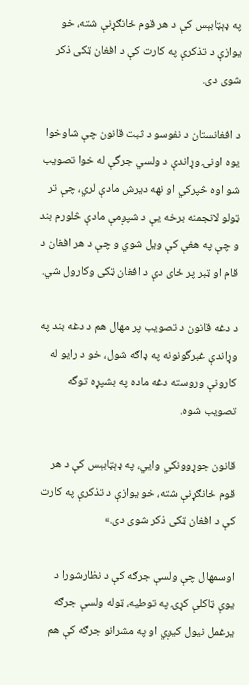په ډېټابېس کې د هر قوم ځانګړنې شته، خو یوازې د تذکرې په کارت کې د افغان ټکی ذکر شوی دی.

د افغانستان د نفوسو د ثبت قانون چې شاوخوا يوه اونۍ وړاندې د ولسي جرگې له خوا تصويب شو اوه څپرکي او نهه ديرش مادې لري، چې تر ټولو لانجمنه برخه يې د شپږمې مادې څلورم بند و چې په هغې کې ويل شوي و چې د هر افغان د قام او ټبر پر ځاى دې د افغان ټکى وکارول شي.

د دغه قانون د تصويب پر مهال هم د دغه بند په وړاندې غبرگونونه په ډاګه شول، خو د رايو له کارونې وروسته دغه ماده په بشپړه توگه تصويب شوه.

قانون جوړوونکي وايي، په ډېټابېس کې د هر قوم ځانګړنې شته، خو یوازې د تذکرې په کارت کې د افغان ټکی ذکر شوی دی.»

اوسمهال چې ولسې جرګه کې د نظارشورا د یوې ټاکلې کړۍ په توطیه، ټوله ولسې جرګه یرغمل نیول کیږي او په مشرانو جرګه کې هم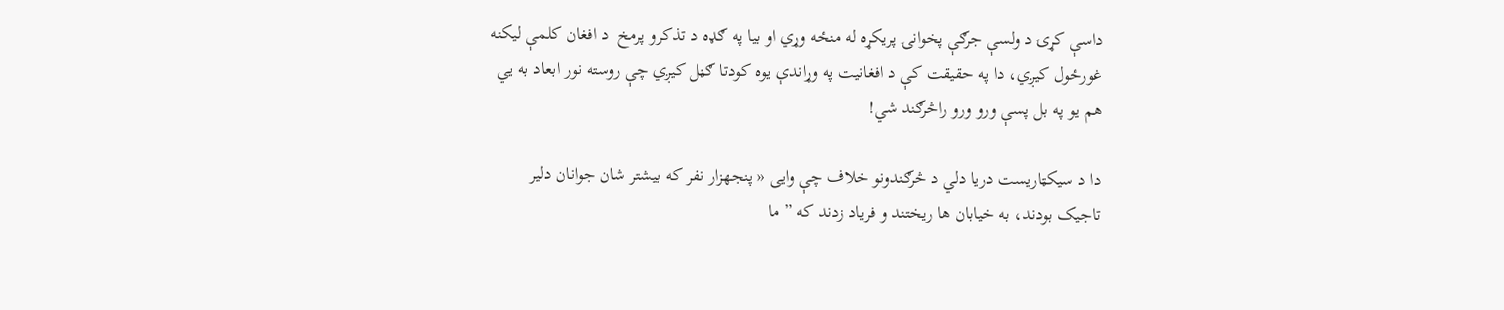داسې کړۍ د ولسې جرګې پخوانۍ پریکړه له منځه وړي او بیا په ګډه د تذکرو پرمخ  د افغان کلمې لیکنه غورځول کیږي، دا په حقیقت کې د افغانیت په وړاندې یوه کودتا ګڼل کیږي چې روسته نور ابعاد به يي هم یو په بل پسې ورو ورو راڅرګند شي!

دا د سیکټاریست دریا دلي د څرګندونو خلاف چې وايی « پنجهزار نفر که بیشتر شان جوانان دلیر تاجیک بودند، به خیابان ها ریختند و فریاد زدند که ” ما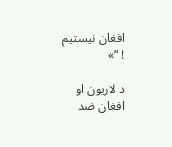افغان نیستیم ! “»

د لاریون او افغان ضد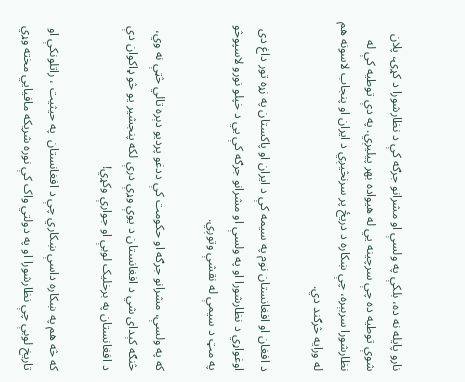نارو پایله نه ده، بلکې په ولسې او مشرانو جرګه کې د نظارشورا د کړۍ، پلان شوې توطیه ده چې سرچینه يي له هیواده بهر پيلیږي. په دې توطیه کې له نظارشورا سربېره، چې ښکاره د دریځ پر سرنڅیږي د ایران او پنجاب لاسونه هم له ورایه څرګند دي.

د افغان او افغانستان نوم په سیمه کې د ایران او پاکستان په زړه تور داغ دی اوغواړي د نظارشورا او په ولسې او مشرانو جرګه کې يي د خپلو نورو لاسپوڅو په مټ د سیمې له نقشې وتوږي.

که په ولسې، مشرانو جرګه او حکومت کې ددغو پردیو دېره تالي څټې نه وي، څنګه کېدای شي د افغانستان د یوې وړې درې لکه پنجشیر یو څو ډاکوان دې د افغانستان په برخلیک لوبې او جوارې وکړي!

که څه هم په ښکاره داسې ښکاري چې د افغانستان  په حیثیت ، راتلونکې او تاریخ لوبې چې نظارشورا او په دولتي واک کې نوره شریکه مافیايي مخته وړي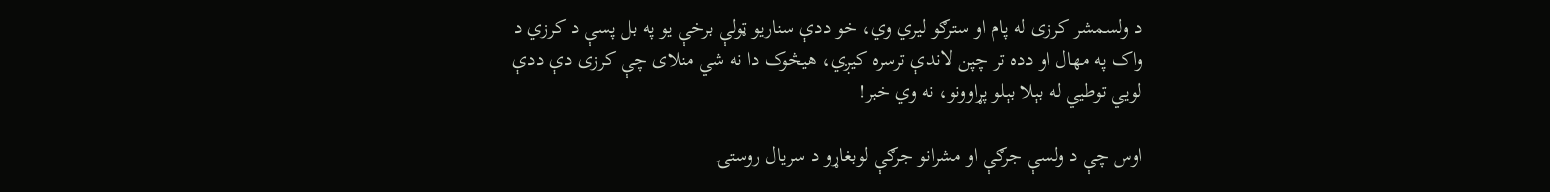د ولسمشر کرزی له پام او سترګو لیري وي، خو ددې سناریو ټولې برخې یو په بل پسې د کرزي د واک په مهال او دده تر چپن لاندې ترسره کیږي، هیڅوک دا نه شي منلای چې کرزی دې ددې لويي توطيي له بېلا بېلو پړاوونو، نه وي خبر!

اوس چې د ولسې جرګې او مشرانو جرګې لوبغاړو د سریال روستۍ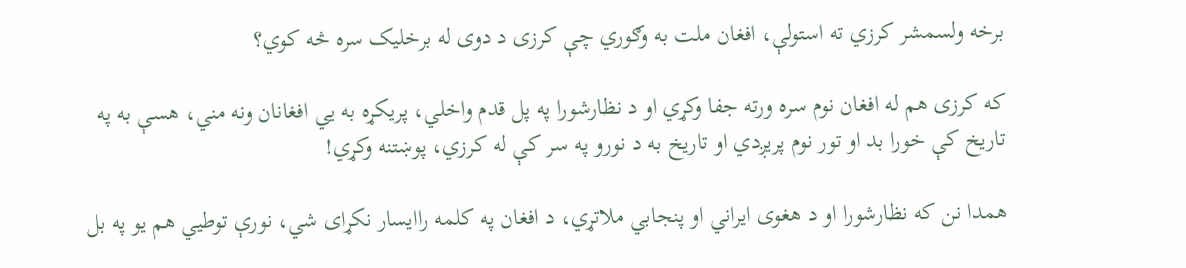برخه ولسمشر کرزي ته استولې، افغان ملت به وګوري چې کرزی د دوی له برخلیک سره څه کوي؟

که کرزی هم له افغان نوم سره ورته جفا وکړي او د نظارشورا په پل قدم واخلي، پریکړه به يي افغانان ونه مني، هسې به په تاریخ کې خورا بد او تور نوم پریږدي او تاریخ به د نورو په سر کې له کرزي، پوښتنه وکړي!

همدا نن که نظارشورا او د هغوی ایراني او پنجابي ملاتړي، د افغان په کلمه راایسار نکړای شي، نورې توطيي هم یو په بل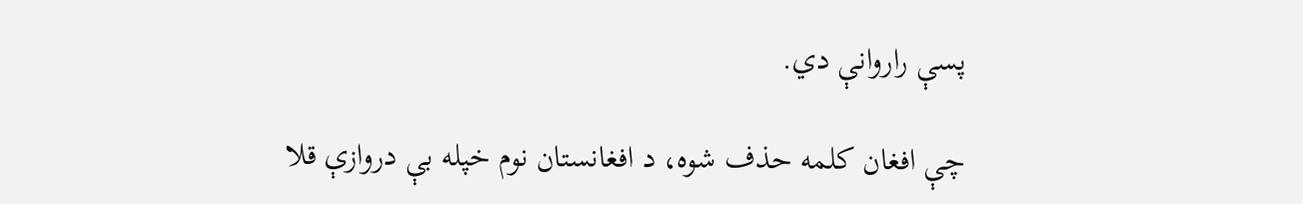پسې راروانې دي.

چې افغان کلمه حذف شوه، د افغانستان نوم خپله بې دروازې قلا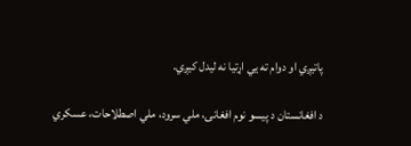پاتیږي او دوام ته يي اړتیا نه لیدل کیږي.

د افغانستان د پیسو نوم افغانۍ، ملي سرود، ملي اصطلاحات، عسکري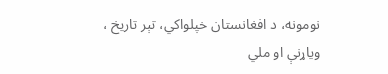نومونه، د افغانستان خپلواکي، تېر تاریخ ، ویاړنې او ملي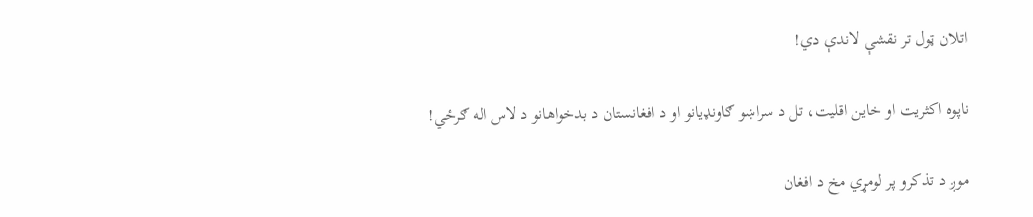اتلان ټول تر نقشې لاندې دي!

ناپوه اکثریت او خاین اقلیت، تل د سراښو ګاونډيانو او د افغانستان د بدخواهانو د لاس اله ګرځي!

موږ د تذکرو پر لومړي مخ د افغان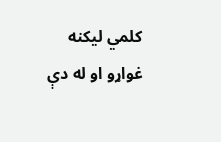کلمي لیکنه غواړو او له دې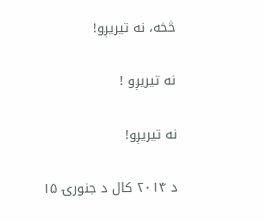څخه، نه تیریږو!

نه تیریږو !

نه تیریږو!

د ۲۰۱۴ کال د جنورۍ ۱۵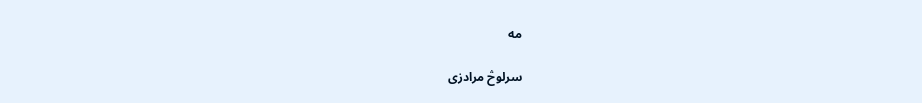مه

سرلوڅ مرادزی